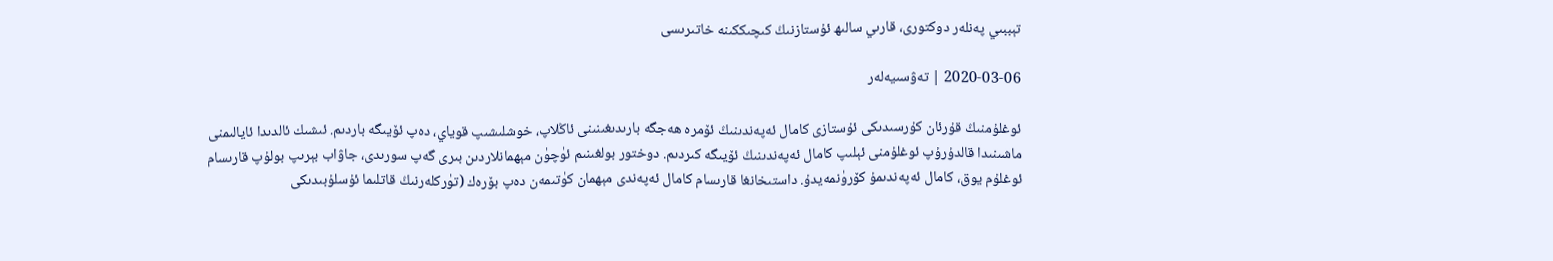تېببىي پەنلەر دوكتورى، قارىي سالىھ ئۇستازنىڭ كىچىككىنە خاتىرىسى

2020-03-06 | تەۋسىيەلەر

ئوغلۇمنىڭ قۇرئان كۇرسىدىكى ئۇستازى كامال ئەپەندىنىڭ ئۆمرە ھەجگە بارىدىغىنىنى ئاڭلاپ، خوشلىشىپ قوياي، دەپ ئۆيىگە باردىم. ئىشىك ئالدىدا ئايالىمنى ماشىنىدا قالدۇرۇپ ئوغلۇمنى ئېلىپ كامال ئەپەندىنىڭ ئۆيىگە كىردىم. دوختور بولغىنىم ئۈچۈن مېھمانلاردىن بىرى گەپ سورىدى، جاۋاب بېرىپ بولۇپ قارىسام ئوغلۇم يوق، كامال ئەپەندىمۇ كۆرۈنمەيدۇ. داستىخانغا قارىسام كامال ئەپەندى مېھمان كۈتىمەن دەپ بۆرەك (تۈركلەرنىڭ قاتلىما ئۇسلۇبىدىكى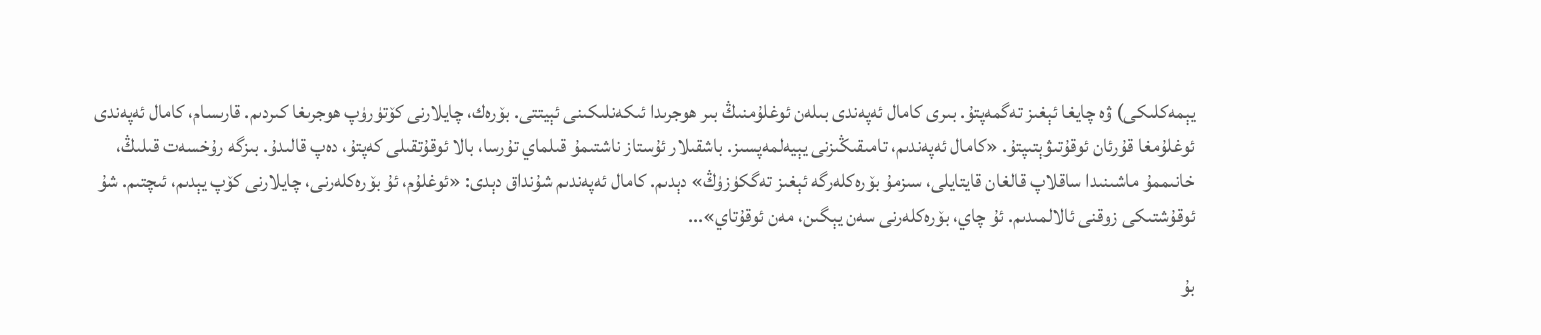يېمەكلىكى) ۋە چايغا ئېغىز تەگمەپتۇ. بىرى كامال ئەپەندى بىلەن ئوغلۇمنىڭ بىر ھوجرىدا ئىكەنلىكىنى ئېيتتى. بۆرەك، چايلارنى كۆتۈرۈپ ھوجرىغا كىردىم. قارىسام، كامال ئەپەندى ئوغلۇمغا قۇرئان ئوقۇتىۋېتىپتۇ. «كامال ئەپەندىم، تامىقىڭىزنى يېيەلمەپسىز. باشقىلار ئۇستاز ناشتىمۇ قىلماي تۇرسا، بالا ئوقۇتقىلى كەپتۇ، دەپ قالىدۇ. بىزگە رۇخسەت قىلىڭ، خانىممۇ ماشىنىدا ساقلاپ قالغان قايتايلى، سىزمۇ بۆرەكلەرگە ئېغىز تەگكۈزۈڭ» دېدىم. كامال ئەپەندىم شۇنداق دېدى: «ئوغلۇم، ئۇ بۆرەكلەرنى، چايلارنى كۆپ يېدىم، ئىچتىم. شۇ ئوقۇشتىكى زوقنى ئالالمىدىم. ئۇ چاي، بۆرەكلەرنى سەن يېگىن، مەن ئوقۇتاي»...

بۇ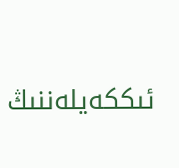ئىككەيلەننىڭ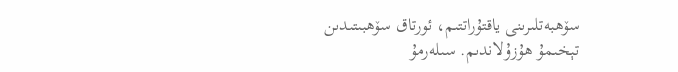سۆھبەتلىرىنى ياقتۇراتتىم، ئورتاق سۆھبىتىدىن تېخىمۇ ھۇزۇلاندىم. سىلەرمۇ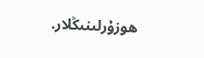ھوزۇرلىنىڭلار.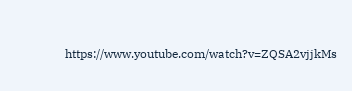https://www.youtube.com/watch?v=ZQSA2vjjkMs